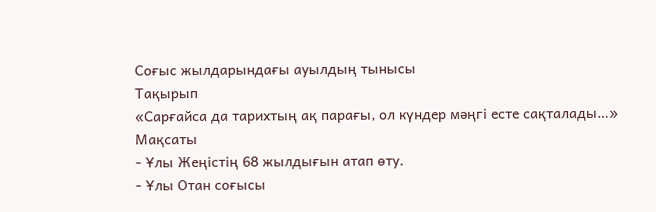Соғыс жылдарындағы ауылдың тынысы
Тақырып
«Сарғайса да тарихтың ақ парағы, ол күндер мәңгі есте сақталады…»
Мақсаты
- Ұлы Жеңістің 68 жылдығын атап өту.
- Ұлы Отан соғысы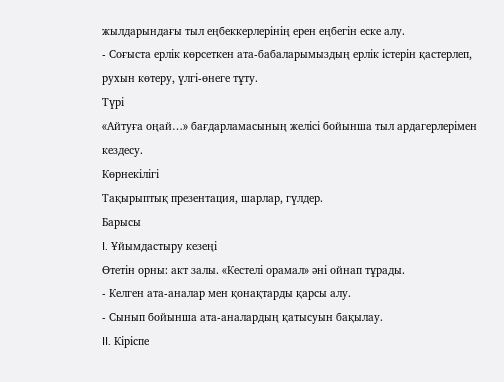жылдарындағы тыл еңбеккерлерінің ерен еңбегін еске алу.
- Соғыста ерлік көрсеткен ата-бабаларымыздың ерлік істерін қастерлеп, рухын көтеру, үлгі-өнеге тұту.
Түрі
«Айтуға оңай…» бағдарламасының желісі бойынша тыл ардагерлерімен кездесу.
Көрнекілігі
Тақырыптық презентация, шарлар, гүлдер.
Барысы
I. Ұйымдастыру кезеңі
Өтетін орны: акт залы. «Кестелі орамал» әні ойнап тұрады.
- Келген ата-аналар мен қонақтарды қарсы алу.
- Сынып бойынша ата-аналардың қатысуын бақылау.
II. Кіріспе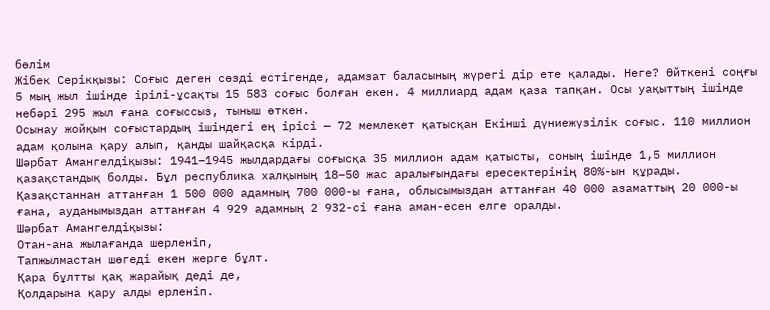бөлім
Жібек Серікқызы: Соғыс деген сөзді естігенде, адамзат баласының жүрегі дір ете қалады. Неге? Өйткені соңғы 5 мың жыл ішінде ірілі-ұсақты 15 583 соғыс болған екен. 4 миллиард адам қаза тапқан. Осы уақыттың ішінде небәрі 295 жыл ғана соғыссыз, тыныш өткен.
Осынау жойқын соғыстардың ішіндегі ең ірісі — 72 мемлекет қатысқан Екінші дүниежүзілік соғыс. 110 миллион адам қолына қару алып, қанды шайқасқа кірді.
Шәрбат Амангелдіқызы: 1941–1945 жылдардағы соғысқа 35 миллион адам қатысты, соның ішінде 1,5 миллион қазақстандық болды. Бұл республика халқының 18–50 жас аралығындағы ересектерінің 80%-ын құрады.
Қазақстаннан аттанған 1 500 000 адамның 700 000-ы ғана, облысымыздан аттанған 40 000 азаматтың 20 000-ы ғана, ауданымыздан аттанған 4 929 адамның 2 932-сі ғана аман-есен елге оралды.
Шәрбат Амангелдіқызы:
Отан-ана жылағанда шерленіп,
Тапжылмастан шөгеді екен жерге бұлт.
Қара бұлтты қақ жарайық деді де,
Қолдарына қару алды ерленіп.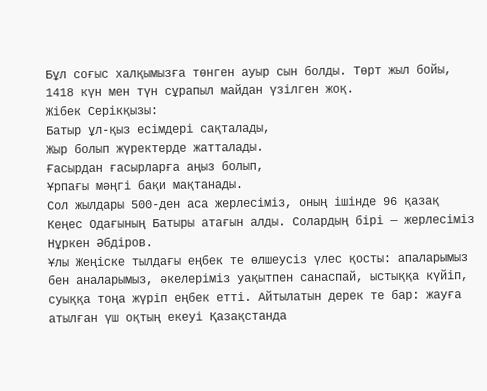Бұл соғыс халқымызға төнген ауыр сын болды. Төрт жыл бойы, 1418 күн мен түн сұрапыл майдан үзілген жоқ.
Жібек Серікқызы:
Батыр ұл-қыз есімдері сақталады,
Жыр болып жүректерде жатталады.
Ғасырдан ғасырларға аңыз болып,
Ұрпағы мәңгі бақи мақтанады.
Сол жылдары 500-ден аса жерлесіміз, оның ішінде 96 қазақ Кеңес Одағының Батыры атағын алды. Солардың бірі — жерлесіміз Нұркен Әбдіров.
Ұлы Жеңіске тылдағы еңбек те өлшеусіз үлес қосты: апаларымыз бен аналарымыз, әкелеріміз уақытпен санаспай, ыстыққа күйіп, суыққа тоңа жүріп еңбек етті. Айтылатын дерек те бар: жауға атылған үш оқтың екеуі Қазақстанда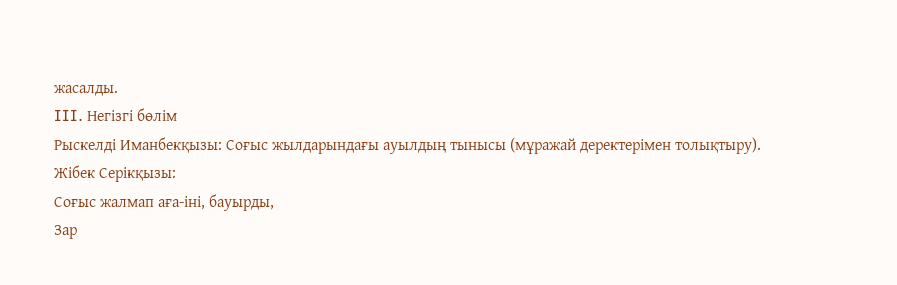жасалды.
III. Негізгі бөлім
Рыскелді Иманбекқызы: Соғыс жылдарындағы ауылдың тынысы (мұражай деректерімен толықтыру).
Жібек Серікқызы:
Соғыс жалмап аға-іні, бауырды,
Зар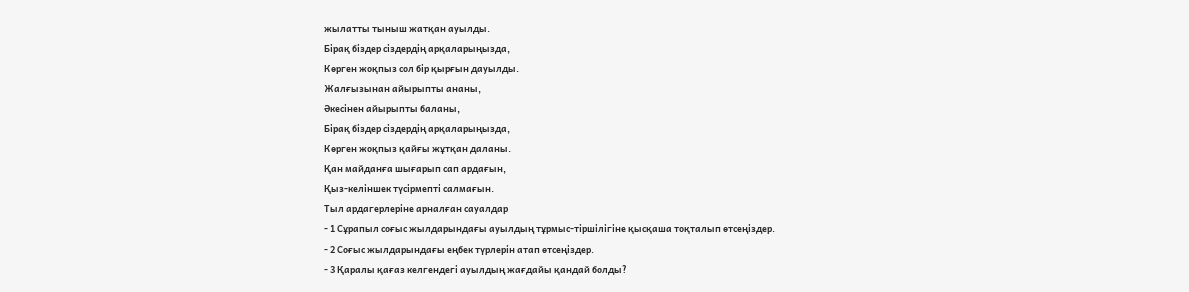жылатты тыныш жатқан ауылды.
Бірақ біздер сіздердің арқаларыңызда,
Көрген жоқпыз сол бір қырғын дауылды.
Жалғызынан айырыпты ананы,
Әкесінен айырыпты баланы,
Бірақ біздер сіздердің арқаларыңызда,
Көрген жоқпыз қайғы жұтқан даланы.
Қан майданға шығарып сап ардағын,
Қыз-келіншек түсірмепті салмағын.
Тыл ардагерлеріне арналған сауалдар
- 1 Сұрапыл соғыс жылдарындағы ауылдың тұрмыс-тіршілігіне қысқаша тоқталып өтсеңіздер.
- 2 Соғыс жылдарындағы еңбек түрлерін атап өтсеңіздер.
- 3 Қаралы қағаз келгендегі ауылдың жағдайы қандай болды?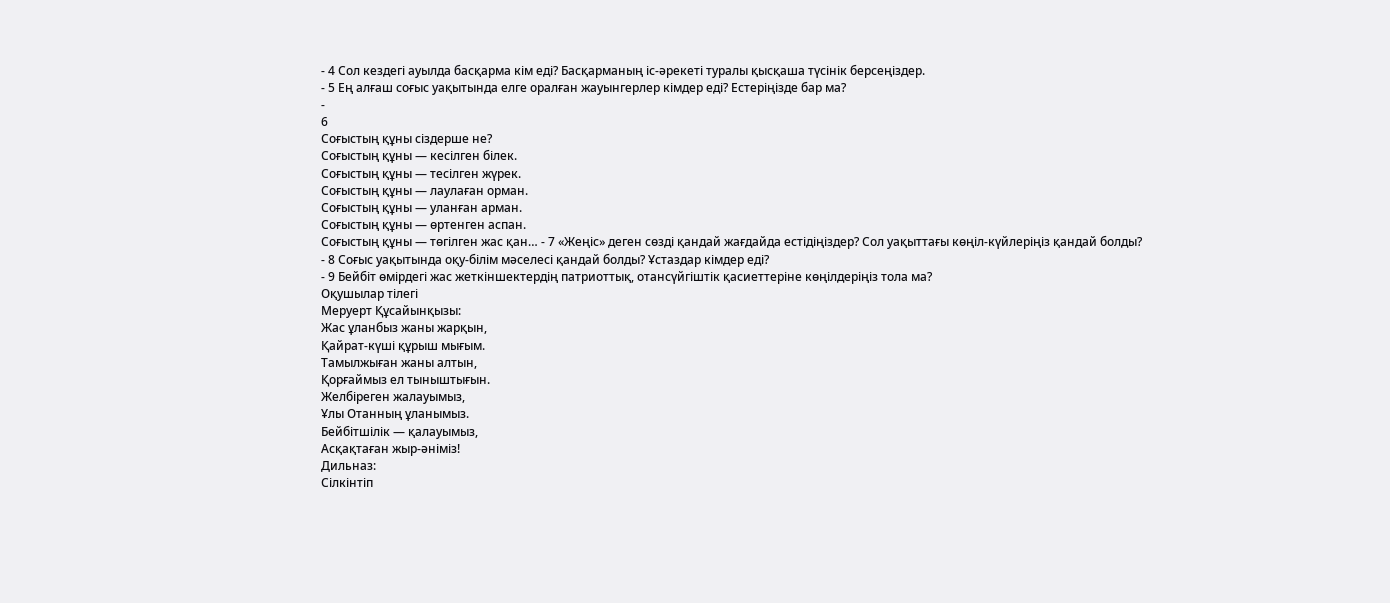- 4 Сол кездегі ауылда басқарма кім еді? Басқарманың іс-әрекеті туралы қысқаша түсінік берсеңіздер.
- 5 Ең алғаш соғыс уақытында елге оралған жауынгерлер кімдер еді? Естеріңізде бар ма?
-
6
Соғыстың құны сіздерше не?
Соғыстың құны — кесілген білек.
Соғыстың құны — тесілген жүрек.
Соғыстың құны — лаулаған орман.
Соғыстың құны — уланған арман.
Соғыстың құны — өртенген аспан.
Соғыстың құны — төгілген жас қан… - 7 «Жеңіс» деген сөзді қандай жағдайда естідіңіздер? Сол уақыттағы көңіл-күйлеріңіз қандай болды?
- 8 Соғыс уақытында оқу-білім мәселесі қандай болды? Ұстаздар кімдер еді?
- 9 Бейбіт өмірдегі жас жеткіншектердің патриоттық, отансүйгіштік қасиеттеріне көңілдеріңіз тола ма?
Оқушылар тілегі
Меруерт Құсайынқызы:
Жас ұланбыз жаны жарқын,
Қайрат-күші құрыш мығым.
Тамылжыған жаны алтын,
Қорғаймыз ел тыныштығын.
Желбіреген жалауымыз,
Ұлы Отанның ұланымыз.
Бейбітшілік — қалауымыз,
Асқақтаған жыр-әніміз!
Дильназ:
Сілкінтіп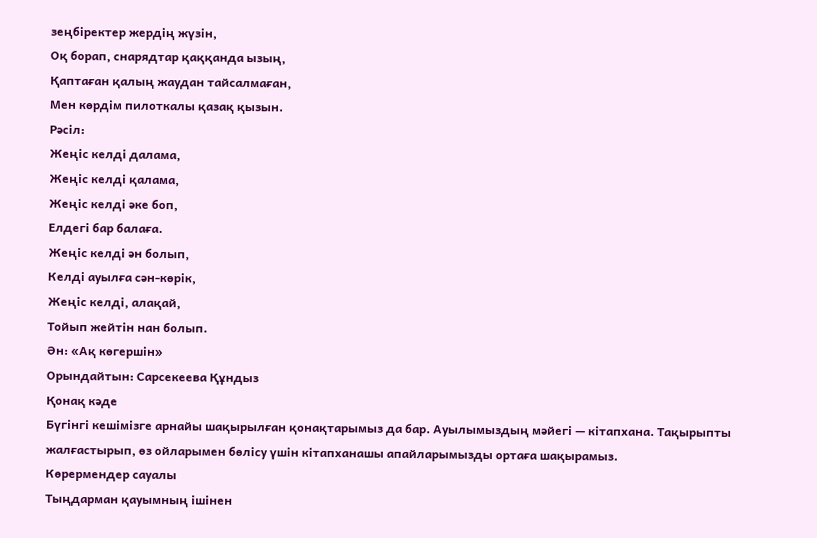зеңбіректер жердің жүзін,
Оқ борап, снарядтар қаққанда ызың,
Қаптаған қалың жаудан тайсалмаған,
Мен көрдім пилоткалы қазақ қызын.
Рәсіл:
Жеңіс келді далама,
Жеңіс келді қалама,
Жеңіс келді әке боп,
Елдегі бар балаға.
Жеңіс келді ән болып,
Келді ауылға сән-көрік,
Жеңіс келді, алақай,
Тойып жейтін нан болып.
Ән: «Ақ көгершін»
Орындайтын: Сарсекеева Құндыз
Қонақ кәде
Бүгінгі кешімізге арнайы шақырылған қонақтарымыз да бар. Ауылымыздың мәйегі — кітапхана. Тақырыпты жалғастырып, өз ойларымен бөлісу үшін кітапханашы апайларымызды ортаға шақырамыз.
Көрермендер сауалы
Тыңдарман қауымның ішінен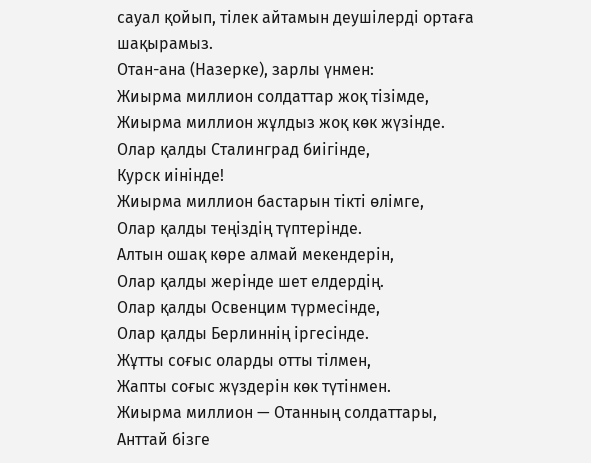сауал қойып, тілек айтамын деушілерді ортаға шақырамыз.
Отан-ана (Назерке), зарлы үнмен:
Жиырма миллион солдаттар жоқ тізімде,
Жиырма миллион жұлдыз жоқ көк жүзінде.
Олар қалды Сталинград биігінде,
Курск иінінде!
Жиырма миллион бастарын тікті өлімге,
Олар қалды теңіздің түптерінде.
Алтын ошақ көре алмай мекендерін,
Олар қалды жерінде шет елдердің.
Олар қалды Освенцим түрмесінде,
Олар қалды Берлиннің іргесінде.
Жұтты соғыс оларды отты тілмен,
Жапты соғыс жүздерін көк түтінмен.
Жиырма миллион — Отанның солдаттары,
Анттай бізге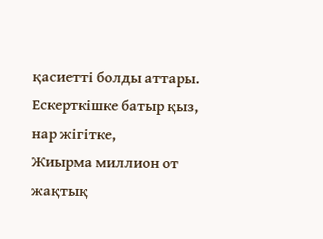қасиетті болды аттары.
Ескерткішке батыр қыз, нар жігітке,
Жиырма миллион от жақтық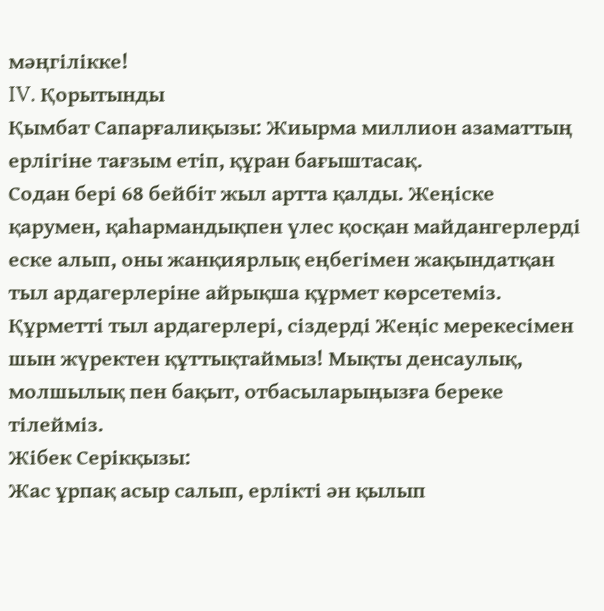мәңгілікке!
IV. Қорытынды
Қымбат Сапарғалиқызы: Жиырма миллион азаматтың ерлігіне тағзым етіп, құран бағыштасақ.
Содан бері 68 бейбіт жыл артта қалды. Жеңіске қарумен, қаһармандықпен үлес қосқан майдангерлерді еске алып, оны жанқиярлық еңбегімен жақындатқан тыл ардагерлеріне айрықша құрмет көрсетеміз.
Құрметті тыл ардагерлері, сіздерді Жеңіс мерекесімен шын жүректен құттықтаймыз! Мықты денсаулық, молшылық пен бақыт, отбасыларыңызға береке тілейміз.
Жібек Серікқызы:
Жас ұрпақ асыр салып, ерлікті ән қылып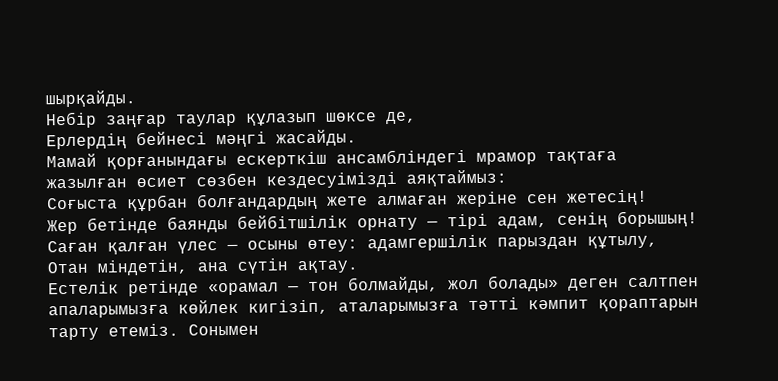шырқайды.
Небір заңғар таулар құлазып шөксе де,
Ерлердің бейнесі мәңгі жасайды.
Мамай қорғанындағы ескерткіш ансамбліндегі мрамор тақтаға жазылған өсиет сөзбен кездесуімізді аяқтаймыз:
Соғыста құрбан болғандардың жете алмаған жеріне сен жетесің!
Жер бетінде баянды бейбітшілік орнату — тірі адам, сенің борышың!
Саған қалған үлес — осыны өтеу: адамгершілік парыздан құтылу,
Отан міндетін, ана сүтін ақтау.
Естелік ретінде «орамал — тон болмайды, жол болады» деген салтпен апаларымызға көйлек кигізіп, аталарымызға тәтті кәмпит қораптарын тарту етеміз. Сонымен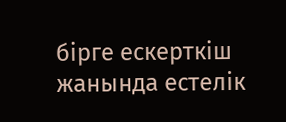бірге ескерткіш жанында естелік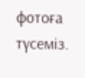фотоға түсеміз.